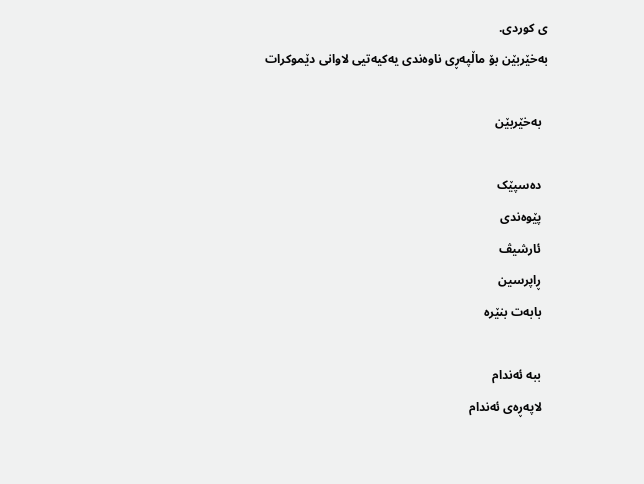ی كوردی.
به‌خێربێن بۆ ماڵپه‌ڕی ناوه‌ندی یه‌كیه‌تیی لاوانی دێموكرات

  به‌خێربێن

  ده‌سپێک
  پێوه‌ندی
  ئارشیڤ
  ڕاپرسین
  بابه‌ت بنێره‌

  ببه‌ ئه‌ندام
  لاپه‌ڕه‌ی ئه‌ندام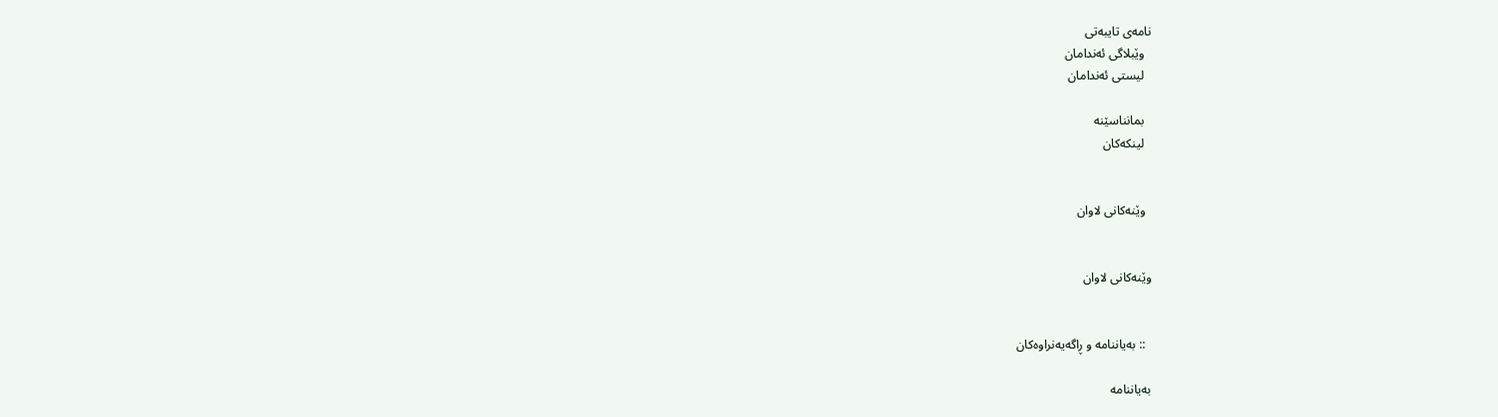نامه‌ی تایبه‌تی
  وێبلاگی ئه‌ندامان
  لیستی ئه‌ندامان

  بمانناسێنه‌
  لینکه‌کان


  وێنه‌کانی لاوان


وێنه‌كانی لاوان


  :: به‌یاننامه‌ و ڕاگه‌یه‌نراوه‌کان

به‌یاننامه‌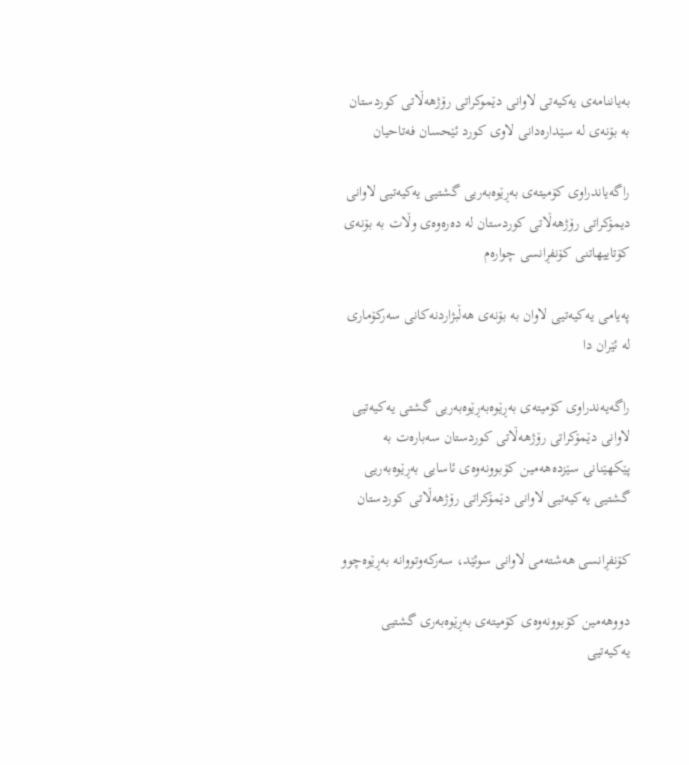بەیاننامەی یەكیەتی لاوانی دێموكراتی رۆژهەڵاتی كوردستان بە بۆنەی لە سێدارەدانی لاوی كورد ئێحسان فەتاحیان

راگەیاندراوی کۆمیتەی بەڕێوەبەریی گشتیی یەکیەتیی لاوانی دیمۆکراتی رۆژهەڵاتی کوردستان لە دەرەوەی وڵات بە بۆنەی کۆتاییهاتنی کۆنفڕانسی چوارەم

په‌یامی‌ یه‌كیه‌تیی‌ لاوان‌ به‌ بۆنه‌ی‌ هه‌ڵبژاردنه‌كانی‌ سه‌ركۆماری‌ له‌‌ ئێران دا

راگه‌یه‌ندراوی‌ كۆمیته‌ی‌ به‌ڕێوه‌به‌ڕێوه‌به‌ریی‌ گشتی‌ یه‌كیه‌تیی‌ لاوانی‌ دێمۆكراتی‌ رۆژهه‌ڵاتی‌ كوردستان سه‌باره‌ت به‌ پێكهێنانی‌ سێزده‌هه‌مین كۆبوونه‌وه‌ی‌ ئاسایی‌ به‌ڕێوه‌به‌ریی‌ گشتیی‌ یه‌كیه‌تیی‌ لاوانی‌ دێمۆكراتی‌ رۆژهه‌ڵاتی‌ كوردستان

کۆنفڕانسی هه‌شته‌می لاوانی سوئێد، سه‌رکه‌وتووانه به‌ڕێوه‌چوو

دووهه‌مین کۆبوونه‌وه‌ی کۆمیته‌ی به‌ڕێوه‌به‌ری گشتیی یه‌کیه‌تیی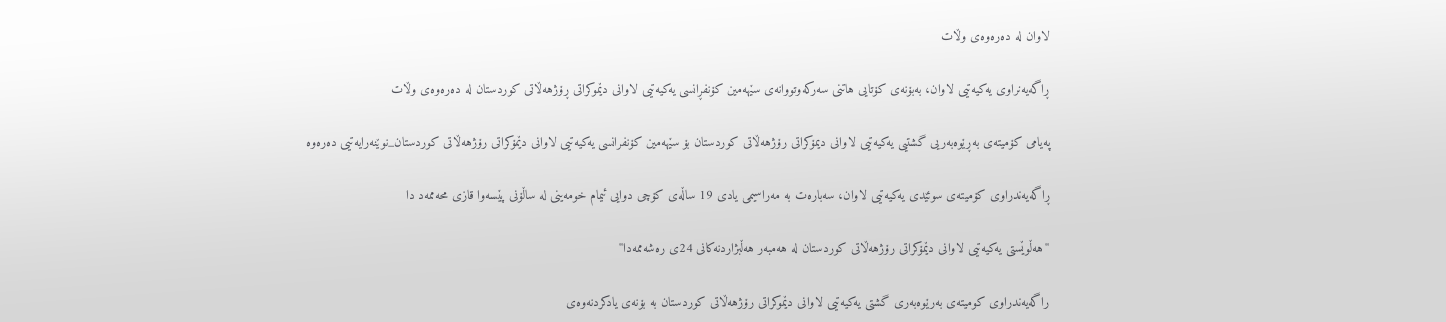لاوان له‌ ده‌ره‌وه‌ی وڵات

ڕاگه‌یه‌نراوی یه‌کیه‌تیی لاوان، به‌بۆنه‌ی کۆتایی هاتنی سه‌رکه‌وتووانه‌ی سێهه‌مین کۆنفڕانسی یه‌کیه‌تیی لاوانی دێموکراتی ڕۆژهه‌ڵاتی کوردستان له‌ ده‌ره‌وه‌ی وڵات

پەیامى کۆمیتەى بەڕێوەبەریى گشتیى یەکیەتیى لاوانى دیمۆکراتى رۆژهەڵاتى کوردستان بۆ سێهەمین کۆنفرانسى یەکیەتیى لاوانى دێمۆکراتى رۆژهەڵاتى کوردستان_نوێنەرایەتیى دەرەوە

ڕاگه‌یه‌ندراوی کۆمیته‌ی سوئێدی یه‌کیه‌تیی لاوان، سه‌باره‌ت به‌ مه‌راسیمی یادی 19 ساڵه‌ی کۆچی دوایی ئیمام خومه‌ینی له‌ ساڵۆنی پێسه‌وا قازی محه‌ممه‌د دا

''هه‌ڵوێستی‌ یه‌كیه‌تیی‌ لاوانی‌ دێمۆكراتی‌ رۆژهه‌ڵاتی‌ كوردستان له‌ هه‌مبه‌ر هه‌ڵبژاردنه‌كانی‌ 24ی‌ ره‌شه‌ممه‌دا''

راگه‌یه‌ندراوی‌ كومیته‌ی‌ به‌رێوه‌به‌ری‌ گشتی‌ یه‌كیه‌تیی‌ لاوانی‌ دێموكراتی‌ رۆژهه‌ڵاتی‌ كوردستان به‌ بۆنه‌ی‌ یادكردنه‌وه‌ی‌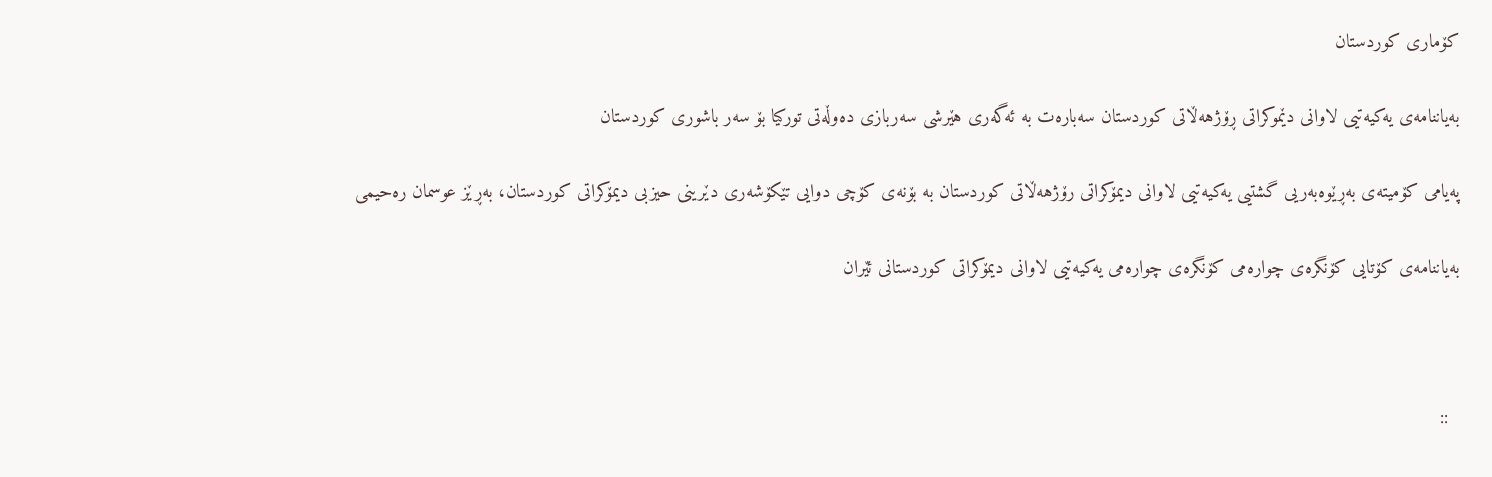كۆماری‌ كوردستان

به‌یاننامه‌ی یه‌کیه‌تیی لاوانی دێموکراتی ڕۆژهه‌ڵاتی کوردستان سه‌باره‌ت به‌ ئه‌گه‌ری هێرشی سه‌ربازی ده‌وڵه‌تی تورکیا بۆ سه‌ر باشوری کوردستان

په‌یامی‌ كۆمیته‌ی‌ به‌ڕێوه‌به‌ریی‌ گشتیی‌ یه‌كیه‌تیی‌ لاوانی‌ دیمۆكراتی‌ رۆژهه‌ڵاتی‌ كوردستان به‌ بۆنه‌ی‌ كۆچی‌ دوایی‌ تێكۆشه‌ری‌ دێرینی‌ حیزبی‌ دیمۆكراتی‌ كوردستان، به‌ڕێز عوسمان ره‌حیمی‌

به‌یاننامه‌ی‌ كۆتایی‌ كۆنگره‌ی‌ چواره‌می‌ كۆنگره‌ی‌ چواره‌می‌ یه‌كیه‌تیی‌ لاوانی‌ دیمۆكراتی‌ كوردستانی‌ ئێران



  ::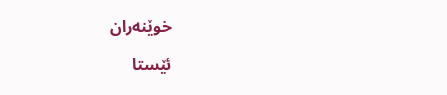خوێنه‌ران

ئێستا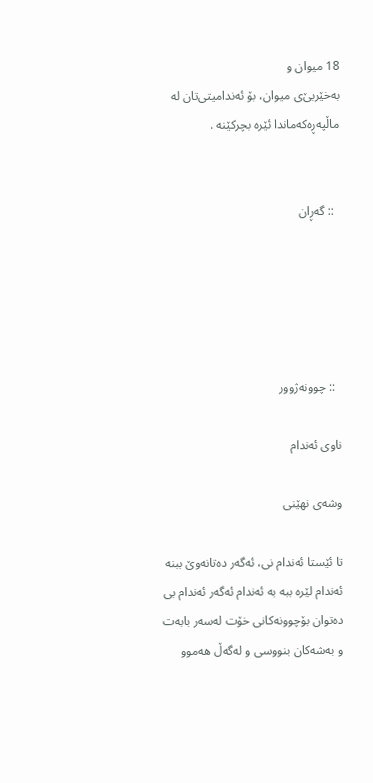18 میوان و
به‌خێربێ‌ی میوان، بۆ ئه‌ندامیتی‌تان له‌ ماڵپه‌ڕه‌که‌ماندا ئێره‌ بچرکێنه‌ .


  :: گه‌ڕان





  :: چوونه‌ژوور

ناوی ئه‌ندام

وشه‌ی نهێنی

تا ئێستا ئه‌ندام نی، ئه‌گه‌ر ده‌تانه‌وێ ببنه‌ ئه‌ندام لێره‌ ببه‌ به‌ ئه‌ندام ئه‌گه‌ر ئه‌ندام بی ده‌توان بۆچوونه‌کانی خۆت له‌سه‌ر بابه‌ت و به‌شه‌کان بنووسی و له‌گه‌ڵ هه‌موو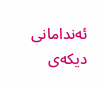ئه‌ندامانی دیکه‌ی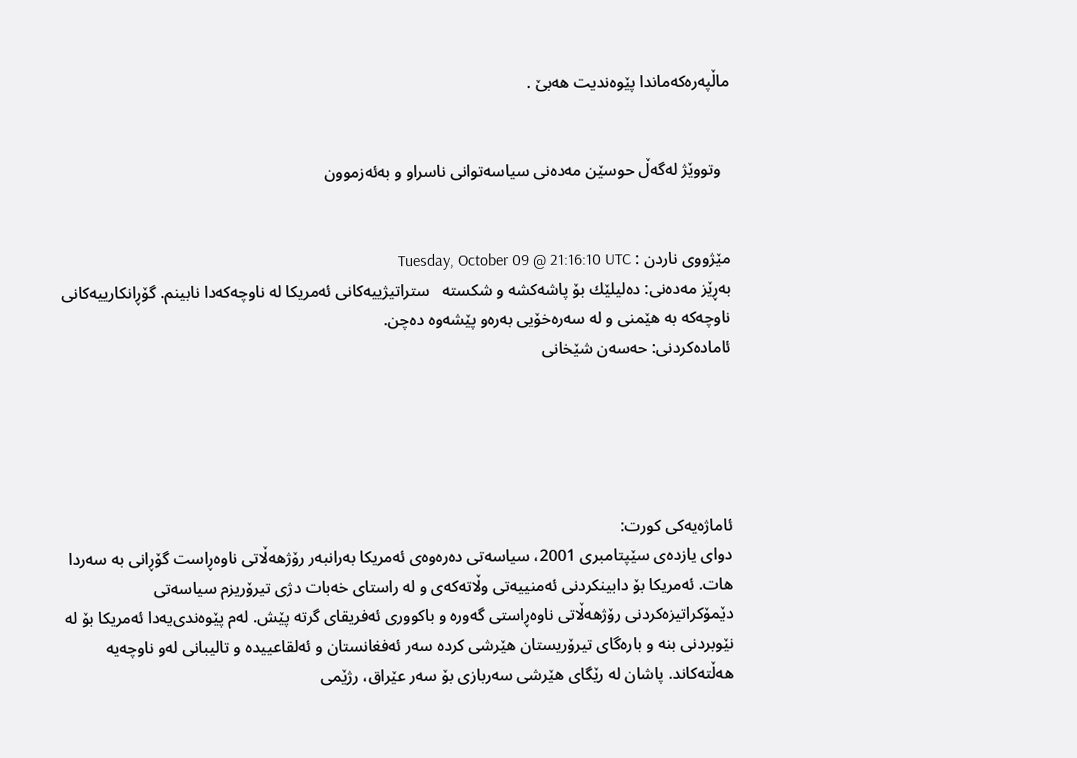ماڵپه‌ره‌که‌ماندا پێوه‌ندیت هه‌بێ .


  وتووێژ له‌گه‌ڵ‌ حوسێن مه‌ده‌نی سیاسه‌توانی‌ ناسراو و به‌ئه‌زموون


مێژووی ناردن : Tuesday, October 09 @ 21:16:10 UTC
به‌ڕێز مه‌ده‌نی‌: ده‌لیلێك بۆ پاشه‌كشه‌ و شكسته‌   ستراتیژییه‌كانی‌ ئه‌مریكا له‌ ناوچه‌كه‌دا نابینم. گۆڕانكارییه‌كانی‌ ناوچه‌كه‌ به‌ هێمنی‌ و له‌ سه‌ره‌خۆیی‌ به‌ره‌و پێشه‌وه‌ ده‌چن.
ئاماده‌كردنی‌: حه‌سه‌ن شێخانی‌





ئاماژه‌یه‌كی‌ كورت:
دوای‌ یازده‌ی‌ سێپتامبری‌ 2001، سیاسه‌تی‌ ده‌ره‌وه‌ی‌ ئه‌مریكا به‌رانبه‌ر رۆژهه‌ڵاتی‌ ناوه‌ڕاست گۆڕانی‌ به‌ سه‌ردا هات. ئه‌مریكا بۆ دابینكردنی‌ ئه‌منییه‌تی‌ وڵاته‌كه‌ی‌ و له‌ راستای‌ خه‌بات دژی‌ تیرۆریزم سیاسه‌تی‌ دێمۆكراتیزه‌كردنی‌ رۆژهه‌ڵاتی‌ ناوه‌ڕاستی‌ گه‌وره‌ و باكووری‌ ئه‌فریقای‌ گرته‌ پێش. له‌م پێوه‌ندی‌یه‌دا ئه‌مریكا بۆ له‌ نێوبردنی‌ بنه‌ و باره‌گای‌ تیرۆریستان هێرشی‌ كرده‌ سه‌ر ئه‌فغانستان و ئه‌لقاعییده‌ و تالیبانی‌ له‌و ناوچه‌یه‌ هه‌ڵته‌كاند. پاشان له‌ رێگای‌ هێرشی‌ سه‌ربازی‌ بۆ سه‌ر عێراق، رژێمی‌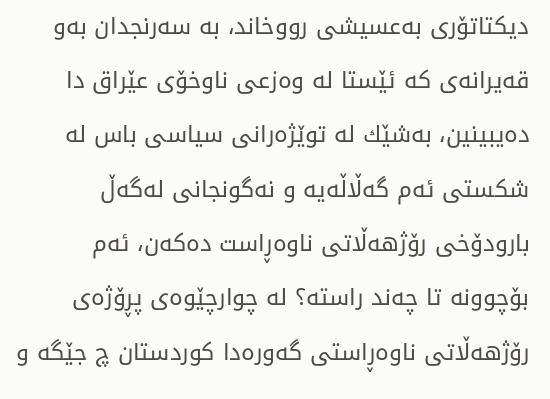دیكتاتۆری‌ به‌عسیشی‌ رووخاند، به‌ سه‌رنجدان به‌و قه‌یرانه‌ی‌ كه‌ ئێستا له‌ وه‌زعی‌ ناوخۆی‌ عێراق دا ده‌یبینین، به‌شێك له‌ توێژه‌رانی‌ سیاسی‌ باس له‌ شكستی‌ ئه‌م گه‌ڵاڵه‌یه‌ و نه‌گونجانی‌ له‌گه‌ڵ‌ بارودۆخی‌ رۆژهه‌ڵاتی‌ ناوه‌ڕاست ده‌كه‌ن، ئه‌م بۆچوونه‌ تا چه‌ند راسته‌؟ له‌ چوارچێوه‌ی‌ پڕۆژه‌ی‌ رۆژهه‌ڵاتی‌ ناوه‌ڕاستی‌ گه‌وره‌دا كوردستان چ جێگه‌ و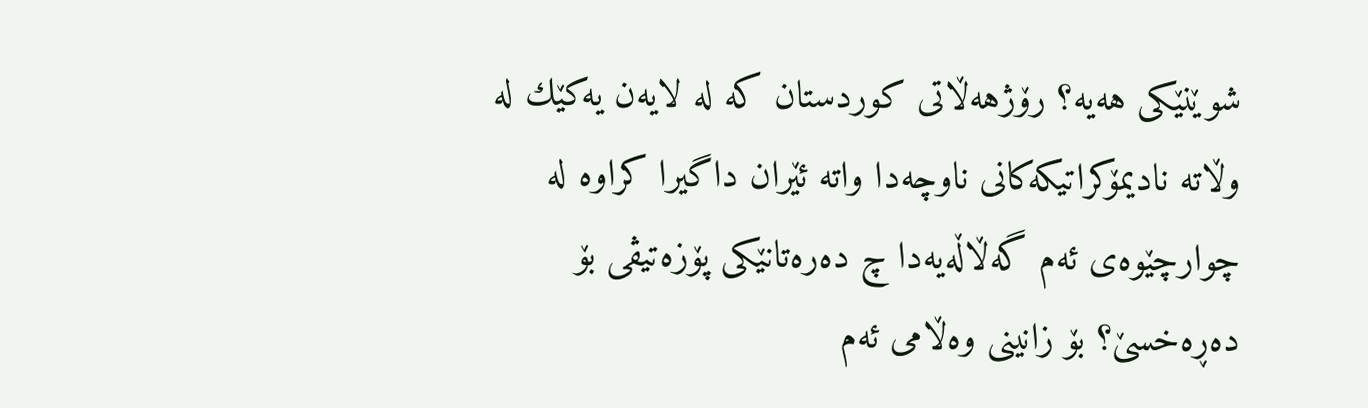شوێنێكی‌ هه‌یه‌؟ رۆژهه‌ڵاتی‌ كوردستان كه‌ له‌ لایه‌ن یه‌كێك له‌ وڵاته‌ نادیمۆكراتیكه‌كانی‌ ناوچه‌دا واته‌ ئێران داگیرا كراوه‌ له‌ چوارچێوه‌ی‌ ئه‌م گه‌ڵاڵه‌یه‌دا چ ده‌ره‌تانێكی‌ پۆزه‌تیڤی‌ بۆ ده‌ڕه‌خسێ‌؟ بۆ زانینی‌ وه‌ڵامی‌ ئه‌م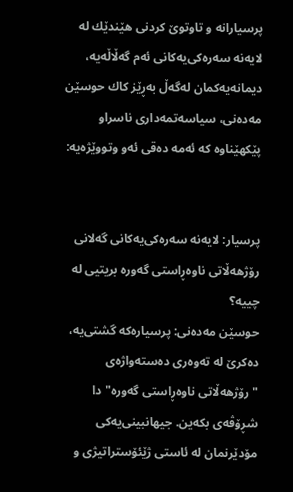پرسیارانه‌ و تاوتوێ‌ كردنی‌ هێندێك له‌ لایه‌نه‌ سه‌ره‌كی‌یه‌كانی‌ ئه‌م گه‌ڵاڵه‌یه‌، دیمانه‌یه‌كمان له‌گه‌ڵ‌ به‌ڕێز كاك حوسێن مه‌ده‌نی‌، سیاسه‌تمه‌داری‌ ناسراو پێكهێناوه‌ كه‌ ئه‌مه‌ ده‌قی‌ ئه‌و وتووێژه‌یه‌:


پرسیار: لایه‌نه‌ سه‌ره‌كی‌یه‌كانی‌ گه‌لانی‌ رۆژهه‌ڵاتی‌ ناوه‌ڕاستی‌ گه‌وره‌ بریتیی‌ له‌ چییه‌؟
حوسێن مه‌ده‌نی‌: پرسیاره‌كه‌ گشتی‌یه‌، ده‌كرێ‌ له‌ ته‌وه‌ری‌ ده‌سته‌واژه‌ی‌ "رۆژهه‌ڵاتی‌ ناوه‌ڕاستی‌ گه‌وره‌" دا شڕۆڤه‌ی‌ بكه‌ین. جیهانبینی‌یه‌كی‌ مۆدێرنمان له‌ ئاستی‌ ژێئۆستراتیژی‌ و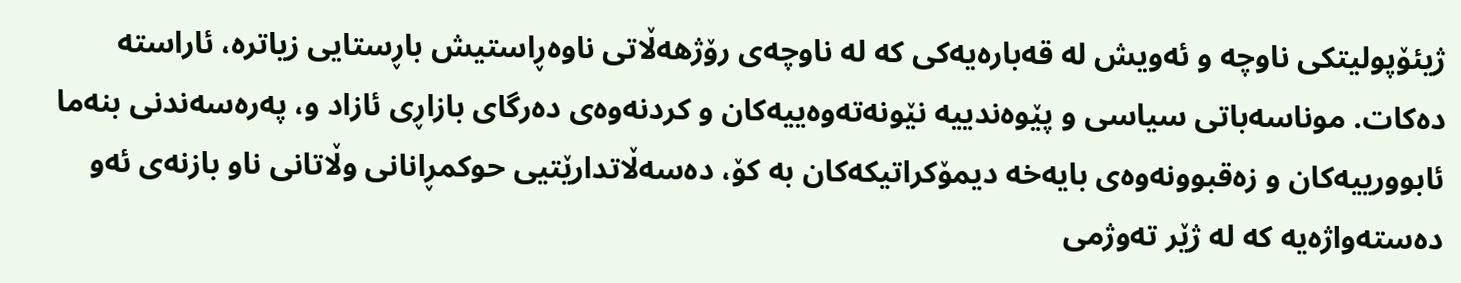ژیئۆپولیتكی‌ ناوچه‌ و ئه‌ویش له‌ قه‌باره‌یه‌كی‌ كه‌ له‌ ناوچه‌ی‌ رۆژهه‌ڵاتی‌ ناوه‌ڕاستیش باڕستایی‌ زیاتره‌، ئاراسته‌ ده‌كات. موناسه‌باتی‌ سیاسی‌ و پێوه‌ندییه‌ نێونه‌ته‌وه‌ییه‌كان و كردنه‌وه‌ی‌ ده‌رگای‌ بازاڕی‌ ئازاد و، په‌ره‌سه‌ندنی‌ بنه‌ما ئابوورییه‌كان و زه‌قبوونه‌وه‌ی‌ بایه‌خه‌ دیمۆكراتیكه‌كان به‌ كۆ، ده‌سه‌ڵاتدارێتیی‌ حوكمڕانانی‌ وڵاتانی‌ ناو بازنه‌ی‌ ئه‌و ده‌سته‌واژه‌یه‌ كه‌ له‌ ژێر ته‌وژمی‌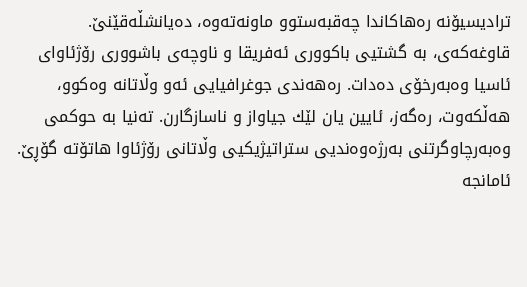ترادیسیۆنه‌ ره‌هاكاندا چه‌قبه‌ستوو ماونه‌ته‌وه‌، ده‌یانشڵه‌قێنێ‌. قاوغه‌كه‌ی‌، به‌ گشتیی‌ باكووری‌ ئه‌فریقا و ناوچه‌ی‌ باشووری‌ رۆژئاوای‌ ئاسیا وه‌به‌رخۆی‌ ده‌دات. ره‌هه‌ندی‌ جوغرافیایی‌ ئه‌و وڵاتانه‌ وه‌كوو، هه‌ڵكه‌وت، ره‌گه‌ز، ئایین یان لێك جیاواز و ناسازگارن. ته‌نیا به‌ حوكمی‌ وه‌به‌رچاوگرتنی‌ به‌رژه‌وه‌ندیی‌ ستراتیژیكیی‌ وڵاتانی‌ رۆژئاوا هاتۆته‌ گۆڕێ‌.
ئامانجه‌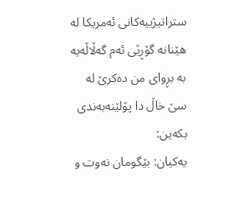ستراتیژییه‌كانی‌ ئه‌مریكا له‌ هێنانه‌ گۆڕێی‌ ئه‌م گه‌ڵاڵه‌یه‌ به‌ بڕوای‌ من ده‌كرێ‌ له‌ سێ‌ خاڵ دا پۆلێنه‌به‌ندی‌ بكه‌ین:
یه‌كیان: بێگومان نه‌وت و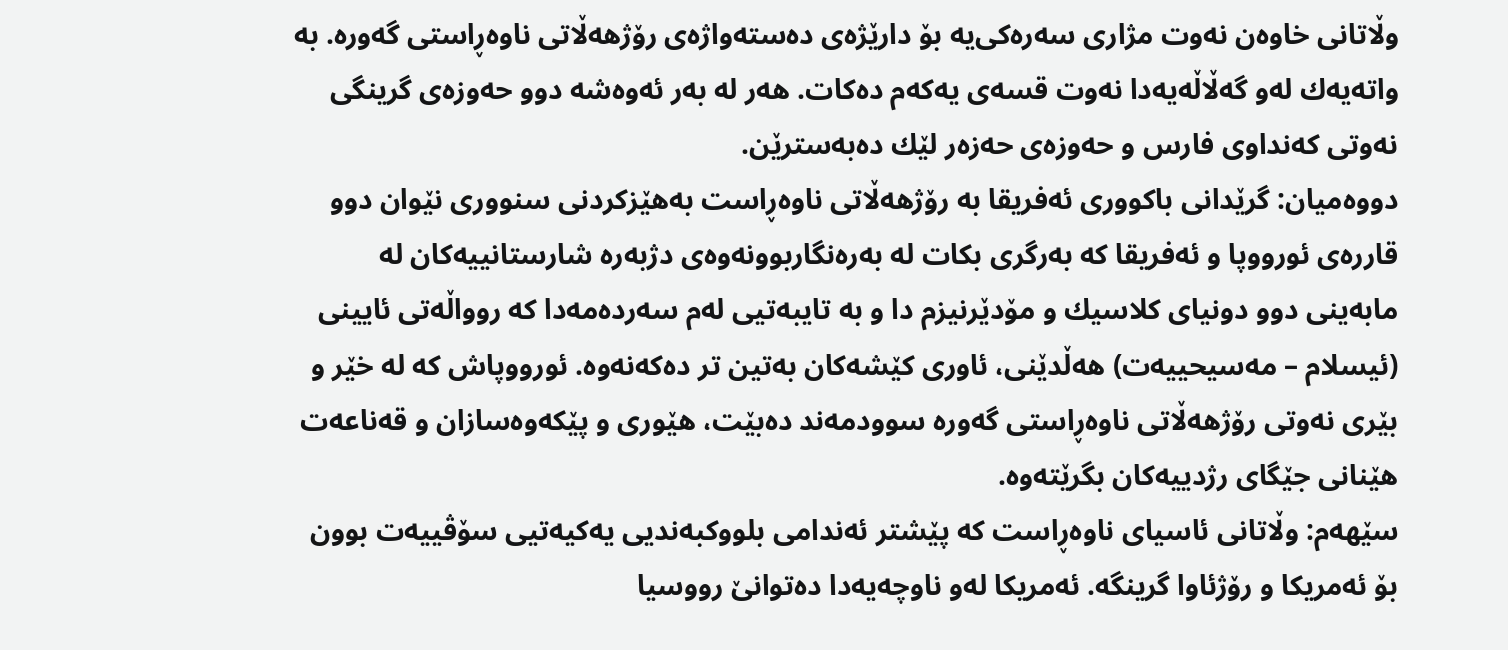وڵاتانی‌ خاوه‌ن نه‌وت مژاری‌ سه‌ره‌كی‌یه‌ بۆ دارێژه‌ی‌ ده‌سته‌واژه‌ی‌ رۆژهه‌ڵاتی‌ ناوه‌ڕاستی‌ گه‌وره‌. به‌ واته‌یه‌ك له‌و گه‌ڵاڵه‌یه‌دا نه‌وت قسه‌ی‌ یه‌كه‌م ده‌كات. هه‌ر له‌ به‌ر ئه‌وه‌شه‌ دوو حه‌وزه‌ی‌ گرینگی‌ نه‌وتی‌ كه‌نداوی‌ فارس و حه‌وزه‌ی‌ حه‌زه‌ر لێك ده‌به‌سترێن.
دووه‌میان: گرێدانی‌ باكووری‌ ئه‌فریقا به‌ رۆژهه‌ڵاتی‌ ناوه‌ڕاست به‌هێزكردنی‌ سنووری‌ نێوان دوو قارره‌ی‌ ئورووپا و ئه‌فریقا كه‌ به‌رگری‌ بكات له‌ به‌ره‌نگاربوونه‌وه‌ی‌ دژبه‌ره‌ شارستانییه‌كان له‌ مابه‌ینی‌ دوو دونیای‌ كلاسیك و مۆدێرنیزم دا و به‌ تایبه‌تیی‌ له‌م سه‌رده‌مه‌دا كه‌ روواڵه‌تی‌ ئایینی‌ (ئیسلام – مه‌سیحییه‌ت) هه‌ڵدێنی‌، ئاوری‌ كێشه‌كان به‌تین تر ده‌كه‌نه‌وه‌. ئورووپاش كه‌ له‌ خێر و بێری‌ نه‌وتی‌ رۆژهه‌ڵاتی‌ ناوه‌ڕاستی‌ گه‌وره‌ سوودمه‌ند ده‌بێت، هێوری‌ و پێكه‌وه‌سازان و قه‌ناعه‌ت هێنانی‌ جێگای‌ رژدییه‌كان بگرێته‌وه‌.
سێهه‌م: وڵاتانی‌ ئاسیای‌ ناوه‌ڕاست كه‌ پێشتر ئه‌ندامی‌ بلووكبه‌ندیی‌ یه‌كیه‌تیی‌ سۆڤییه‌ت بوون بۆ ئه‌مریكا و رۆژئاوا گرینگه‌. ئه‌مریكا له‌و ناوچه‌یه‌دا ده‌توانێ‌ رووسیا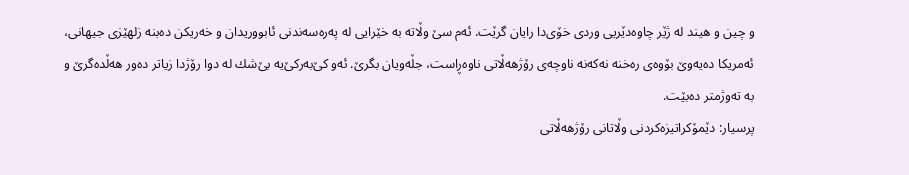و چین و هیند له‌ ژێر چاوه‌دێریی‌ وردی‌ خۆی‌دا رایان گرێت. ئه‌م سێ‌ وڵاته‌ به‌ خێرایی‌ له‌ په‌ره‌سه‌ندنی‌ ئابووریدان و خه‌ریكن ده‌بنه‌ زلهێزی‌ جیهانی‌، ئه‌مریكا ده‌یه‌وێ‌ بۆوه‌ی‌ ره‌خنه‌ نه‌كه‌نه‌ ناوچه‌ی‌ رۆژهه‌ڵاتی‌ ناوه‌ڕاست، جڵه‌ویان بگرێ‌. ئه‌و كێ‌به‌ركێ‌یه‌ بێ‌شك له‌ دوا رۆژدا زیاتر ده‌ور هه‌ڵده‌گرێ‌ و به‌ ته‌وژمتر ده‌بێت.
پرسیار: دێمۆكراتیزه‌كردنی‌ وڵاتانی‌ رۆژهه‌ڵاتی‌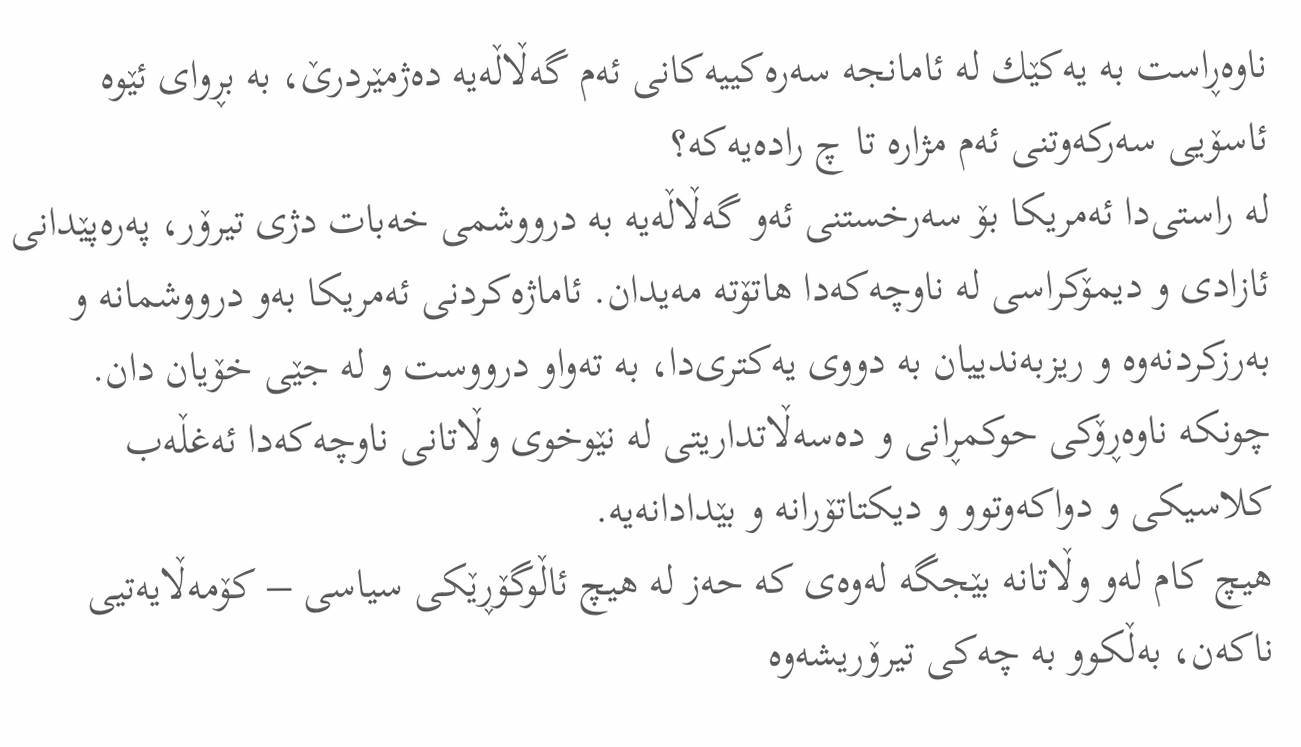ناوه‌ڕاست به‌ یه‌كێك له‌ ئامانجه‌ سه‌ره‌كییه‌كانی‌ ئه‌م گه‌ڵاڵه‌یه‌ ده‌ژمێردرێ‌، به‌ بڕوای‌ ئێوه‌ ئاسۆیی‌ سه‌ركه‌وتنی‌ ئه‌م مژاره‌ تا چ راده‌یه‌كه‌؟
له‌ راستی‌دا ئه‌مریكا بۆ سه‌رخستنی‌ ئه‌و گه‌ڵاڵه‌یه‌ به‌ درووشمی‌ خه‌بات دژی‌ تیرۆر، په‌ره‌پێدانی‌ ئازادی‌ و دیمۆكراسی‌ له‌ ناوچه‌كه‌دا هاتۆته‌ مه‌یدان. ئاماژه‌كردنی‌ ئه‌مریكا به‌و درووشمانه‌ و به‌رزكردنه‌وه‌ و ریزبه‌ندییان به‌ دووی‌ یه‌كتری‌دا، به‌ ته‌واو درووست و له‌ جێی‌ خۆیان دان. چونكه‌ ناوه‌ڕۆكی‌ حوكمڕانی‌ و ده‌سه‌ڵاتداریتی‌ له‌ نێوخوی‌ وڵاتانی‌ ناوچه‌كه‌دا ئه‌غڵه‌ب كلاسیكی‌ و دواكه‌وتوو و دیكتاتۆرانه‌ و بێدادانه‌یه‌.
هیچ كام له‌و وڵاتانه‌ بێجگه‌ له‌وه‌ی‌ كه‌ حه‌ز له‌ هیچ ئاڵوگۆڕێكی‌ سیاسی‌ – كۆمه‌ڵایه‌تیی‌ ناكه‌ن، به‌ڵكوو به‌ چه‌كی‌ تیرۆریشه‌وه‌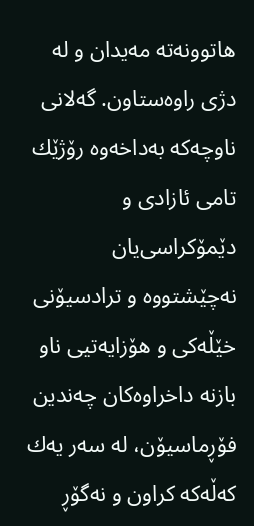هاتوونه‌ته‌ مه‌یدان و له‌ دژی‌ راوه‌ستاون. گه‌لانی‌ ناوچه‌كه‌ به‌داخه‌وه‌ رۆژێك تامی‌ ئازادی‌ و دێمۆكراسی‌یان نه‌چێشتووه‌ و ترادسیۆنی‌ خێڵه‌كی‌ و هۆزایه‌تیی‌ ناو بازنه‌ داخراوه‌كان چه‌ندین فۆڕماسیۆن، له‌ سه‌ر یه‌ك كه‌ڵه‌كه‌ كراون و نه‌گۆڕ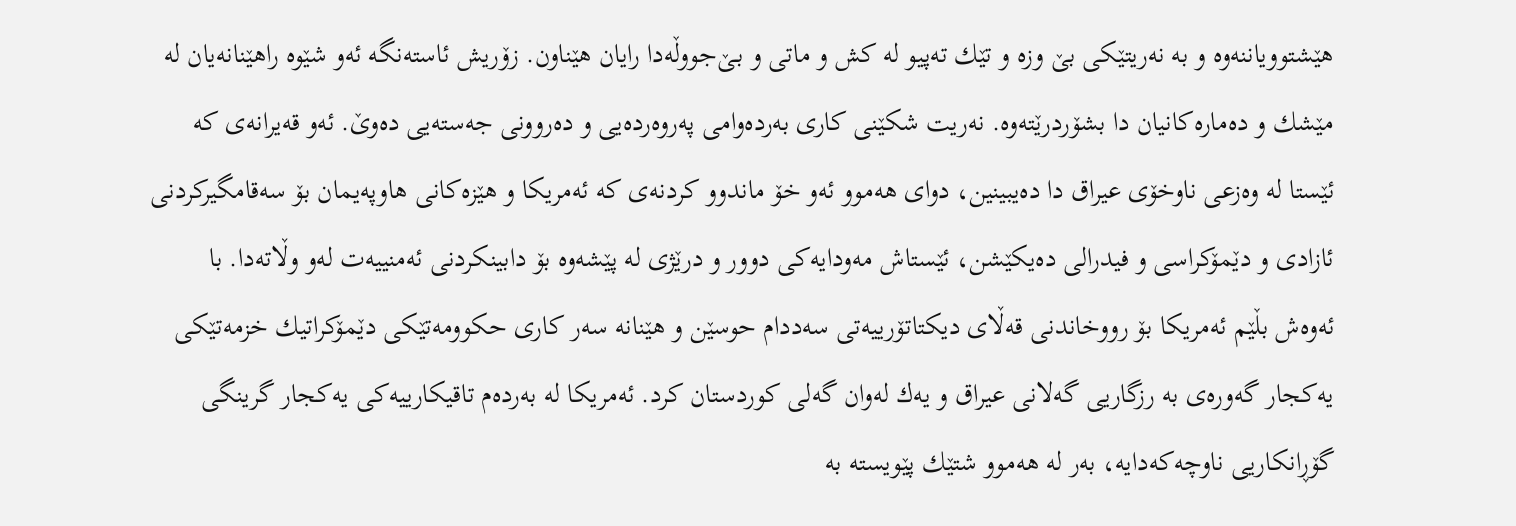هێشتوویاننه‌وه‌ و به‌ نه‌ریتێكی‌ بێ‌ وزه‌ و تێك ته‌پیو له‌ كش و ماتی‌ و بـێ‌جووڵه‌دا رایان هێناون. زۆریش ئاسته‌نگه‌ ئه‌و شێوه‌ راهێنانه‌یان له‌ مێشك و ده‌ماره‌كانیان دا بشۆردرێته‌وه‌. نه‌ریت شكێنی‌ كاری‌ به‌رده‌وامی‌ په‌روه‌رده‌یی‌ و ده‌روونی‌ جه‌سته‌یی‌ ده‌وێ‌. ئه‌و قه‌یرانه‌ی‌ كه‌ ئێستا له‌ وه‌زعی‌ ناوخۆی‌ عیراق دا ده‌یبینین، دوای‌ هه‌موو ئه‌و خۆ ماندوو كردنه‌ی‌ كه‌ ئه‌مریكا و هێزه‌كانی‌ هاوپه‌یمان بۆ سه‌قامگیركردنی‌ ئازادی‌ و دێمۆكراسی‌ و فیدرالی‌ ده‌یكێشن، ئێستاش مه‌ودایه‌كی‌ دوور و درێژی‌ له‌ پێشه‌وه‌ بۆ دابینكردنی‌ ئه‌منییه‌ت له‌و وڵاته‌دا. با ئه‌وه‌ش بڵێم ئه‌مریكا بۆ رووخاندنی‌ قه‌ڵای‌ دیكتاتۆرییه‌تی‌ سه‌ددام حوسێن و هێنانه‌ سه‌ر كاری‌ حكوومه‌تێكی‌ دێمۆكراتیك خزمه‌تێكی‌ یه‌كجار گه‌وره‌ی‌ به‌ رزگاریی‌ گه‌لانی‌ عیراق و یه‌ك له‌وان گه‌لی‌ كوردستان كرد. ئه‌مریكا له‌ به‌رده‌م تاقیكارییه‌كی‌ یه‌كجار گرینگی‌ گۆڕانكاریی‌ ناوچه‌كه‌دایه‌، به‌ر له‌ هه‌موو شتێك پێویسته‌ به‌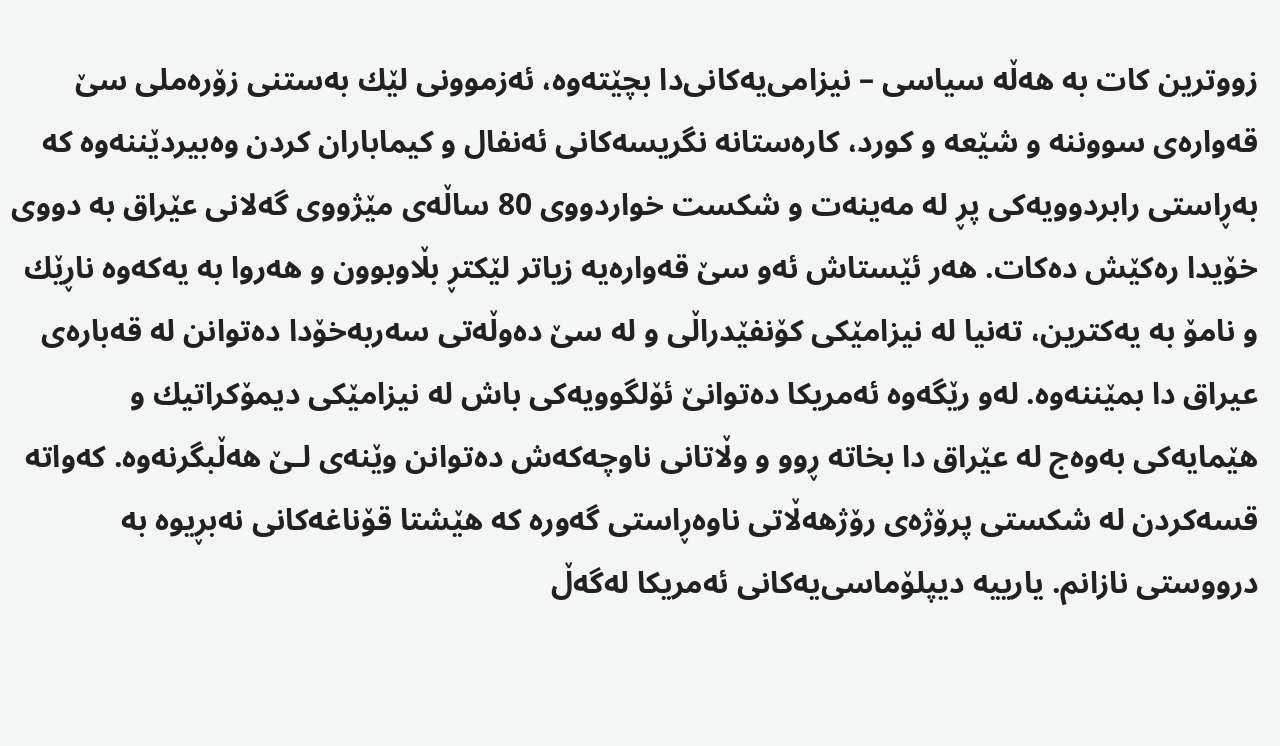زووترین كات به‌ هه‌ڵه‌ سیاسی‌ – نیزامی‌یه‌كانی‌دا بچێته‌وه‌، ئه‌زموونی‌ لێك به‌ستنی‌ زۆره‌ملی‌ سێ‌ قه‌واره‌ی‌ سووننه‌ و شێعه‌ و كورد، كاره‌ستانه‌ نگریسه‌كانی‌ ئه‌نفال و كیماباران كردن وه‌بیردێننه‌وه‌ كه‌ به‌ڕاستی‌ رابردوویه‌كی‌ پڕ له‌ مه‌ینه‌ت و شكست خواردووی‌ 80 ساڵه‌ی‌ مێژووی‌ گه‌لانی‌ عێراق به‌ دووی‌ خۆیدا ره‌كێش ده‌كات. هه‌ر ئێستاش ئه‌و سێ‌ قه‌واره‌یه‌ زیاتر لێكتڕ بڵاوبوون و هه‌روا به‌ یه‌كه‌وه‌ ناڕێك و نامۆ به‌ یه‌كترین، ته‌نیا له‌ نیزامێكی‌ كۆنفێدراڵی‌ و له‌ سێ‌ ده‌وڵه‌تی‌ سه‌ربه‌خۆدا ده‌توانن له‌ قه‌باره‌ی‌ عیراق دا بمێننه‌وه‌. له‌و رێگه‌وه‌ ئه‌مریكا ده‌توانێ‌ ئۆلگوویه‌كی‌ باش له‌ نیزامێكی‌ دیمۆكراتیك و هێمایه‌كی‌ به‌وه‌ج له‌ عێراق دا بخاته‌ ڕوو و وڵاتانی‌ ناوچه‌كه‌ش ده‌توانن وێنه‌ی‌ لـێ‌ هه‌ڵبگرنه‌وه‌. كه‌واته‌ قسه‌كردن له‌ شكستی‌ پرۆژه‌ی‌ رۆژهه‌ڵاتی‌ ناوه‌ڕاستی‌ گه‌وره‌ كه‌ هێشتا قۆناغه‌كانی‌ نه‌بڕیوه‌ به‌ درووستی‌ نازانم. یارییه‌ دیپلۆماسی‌یه‌كانی‌ ئه‌مریكا له‌گه‌ڵ‌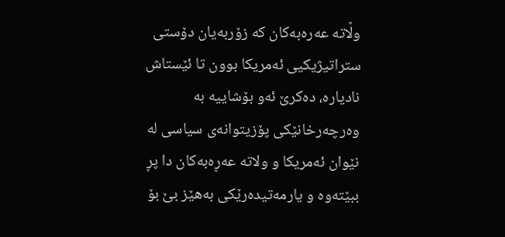وڵاته‌ عه‌ره‌به‌كان كه‌ زۆربه‌یان دۆستی‌ ستراتیژیكیی‌ ئه‌مریكا بوون تا ئێستاش نادیاره‌، ده‌كرێ‌ ئه‌و بۆشاییه‌ به‌ وه‌رچه‌رخانێكی‌ پۆزیتوانه‌ی‌ سیاسی‌ له‌ نێوان ئه‌مریكا و ولاته‌ عه‌ڕه‌به‌كان دا پڕ ببێته‌وه‌ و یارمه‌تیده‌رێكی‌ به‌هێز بێ‌ بۆ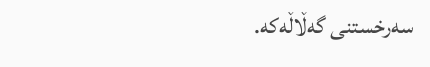سه‌رخستنی‌ گه‌ڵاڵه‌كه‌.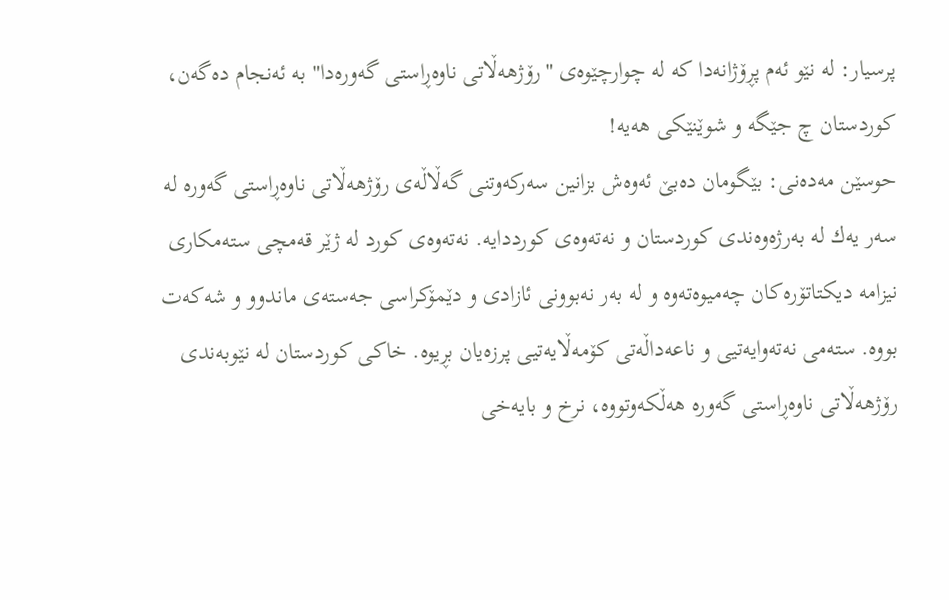پرسیار: له‌ نێو ئه‌م پڕۆژانه‌دا كه‌ له‌ چوارچێوه‌ی‌ "رۆژهه‌ڵاتی‌ ناوه‌ڕاستی‌ گه‌وره‌دا" به‌ ئه‌نجام ده‌گه‌ن، كوردستان چ جێگه‌ و شوێنێكی‌ هه‌یه‌!
حوسێن مه‌ده‌نی‌: بێگومان ده‌بێ‌ ئه‌وه‌ش بزانین سه‌ركه‌وتنی‌ گه‌ڵاڵه‌ی‌ رۆژهه‌ڵاتی‌ ناوه‌ڕاستی‌ گه‌وره‌ له‌ سه‌ر یه‌ك له‌ به‌رژه‌وه‌ندی‌ كوردستان و نه‌ته‌وه‌ی‌ كورددایه‌. نه‌ته‌وه‌ی‌ كورد له‌ ژێر قه‌مچی‌ سته‌مكاری‌ نیزامه‌ دیكتاتۆره‌كان چه‌میوه‌ته‌وه‌ و له‌ به‌ر نه‌بوونی‌ ئازادی‌ و دێمۆكراسی‌ جه‌سته‌ی‌ ماندوو و شه‌كه‌ت بووه‌. سته‌می‌ نه‌ته‌وایه‌تیی‌ و ناعه‌داڵه‌تی‌ كۆمه‌ڵایه‌تیی‌ پرزه‌یان بڕیوه‌. خاكی‌ كوردستان له‌ نێوبه‌ندی‌ رۆژهه‌ڵاتی‌ ناوه‌ڕاستی‌ گه‌وره‌ هه‌ڵكه‌وتووه‌، نرخ و بایه‌خی‌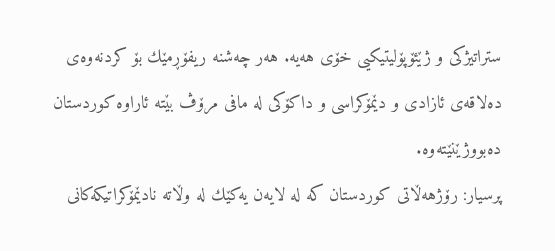ستراتیژكی‌ و ژێئۆپۆلیتیكیی‌ خۆی‌ هه‌یه‌. هه‌ر چه‌شنه‌ ریفۆڕمێك بۆ كردنه‌وه‌ی‌ ده‌لاقه‌ی‌ ئازادی‌ و دێمۆكراسی‌ و داكۆكی‌ له‌ مافی‌ مرۆڤ بێته‌ ئاراوه‌ كوردستان ده‌بووژێنێته‌وه‌.
پرسیار: رۆژهه‌ڵاتی‌ كوردستان كه‌ له‌ لایه‌ن یه‌كێك له‌ وڵاته‌ نادێمۆكراتیكه‌كانی‌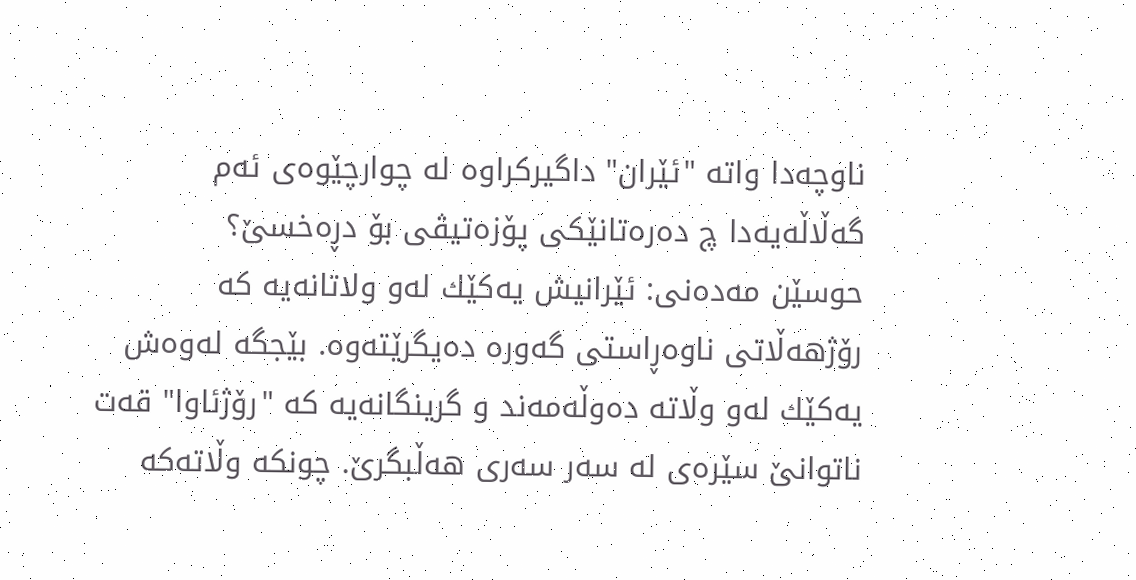ناوچه‌دا واته‌ "ئێران" داگیركراوه‌ له‌ چوارچێوه‌ی‌ ئه‌م گه‌ڵاڵه‌یه‌دا چ ده‌ره‌تانێكی‌ پۆزه‌تیڤی‌ بۆ دڕه‌خسێ‌؟
حوسێن مه‌ده‌نی‌: ئێرانیش یه‌كێك له‌و ولاتانه‌یه‌ كه‌ رۆژهه‌ڵاتی‌ ناوه‌ڕاستی‌ گه‌وره‌ ده‌یگرێته‌وه‌. بێجگه‌ له‌وه‌ش یه‌كێك له‌و وڵاته‌ ده‌وڵه‌مه‌ند و گرینگانه‌یه‌ كه‌ "رۆژئاوا" قه‌ت ناتوانێ‌ سێره‌ی‌ له‌ سه‌ر سه‌ری‌ هه‌ڵبگرێ‌. چونكه‌ وڵاته‌كه‌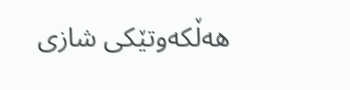هه‌ڵكه‌وتێكی‌ شازی‌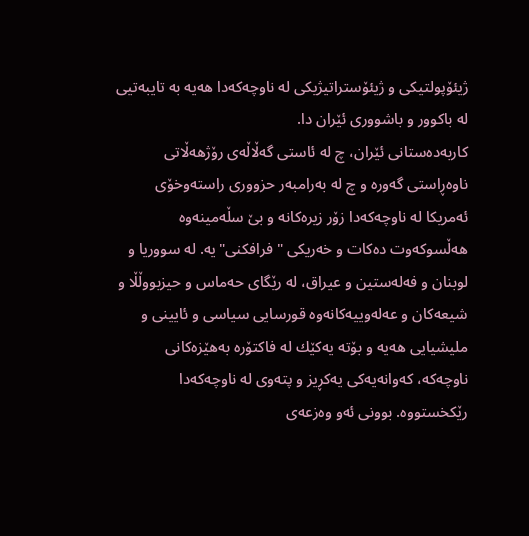ژیئۆپولتیكی‌ و ژیئۆستراتیژیكی‌ له‌ ناوچه‌كه‌دا هه‌یه‌ به‌ تایبه‌تیی‌ له‌ باكوور و باشووری‌ ئێران دا.
كاربه‌ده‌ستانی‌ ئێران، چ له‌ ئاستی‌ گه‌ڵاڵه‌ی‌ رۆژهه‌ڵاتی‌ ناوه‌ڕاستی‌ گه‌وره‌ و چ له‌ به‌رامبه‌ر حزووری‌ راسته‌وخۆی‌ ئه‌مریكا له‌ ناوچه‌كه‌دا زۆر زیره‌كانه‌ و بێ‌ سڵه‌مینه‌وه‌ هه‌ڵسوكه‌وت ده‌كات و خه‌ریكی‌ "فرافكنی‌"یه‌. له‌ سووریا و لوبنان و فه‌له‌ستین و عیراق، له‌ رێگای‌ حه‌ماس و حیزبووڵڵا و شیعه‌كان و عه‌له‌وییه‌كانه‌وه‌ قورسایی‌ سیاسی‌ و ئایینی‌ و ملیشیایی‌ هه‌یه‌ و بۆته‌ یه‌كێك له‌ فاكتۆره‌ به‌هێزه‌كانی‌ ناوچه‌كه‌، كه‌وانه‌یه‌كی‌ یه‌كڕیز و پته‌وی‌ له‌ ناوچه‌كه‌دا رێكخستووه‌. بوونی‌ ئه‌و وه‌زعه‌ی‌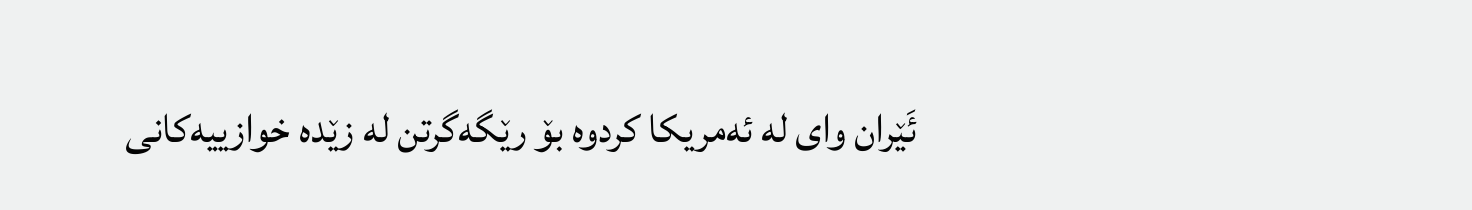ئَێران وای‌ له‌ ئه‌مریكا كردوه‌ بۆ رێگه‌گرتن له‌ زێده‌ خوازییه‌كانی‌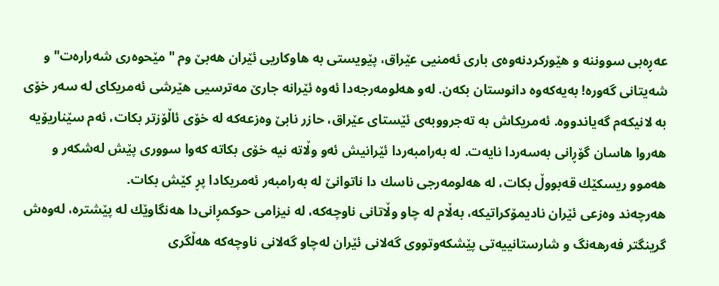عه‌ڕه‌بی‌ سووننه‌ و هێوركردنه‌وه‌ی‌ باری‌ ئه‌منیی‌ عێراق، پێویستی‌ به‌ هاوكاریی‌ ئێران هه‌بێ‌ وم "مێحوه‌ری‌ شه‌راره‌ت" و شه‌یتانی‌ گه‌وره‌! به‌یه‌كه‌وه‌ دانوستان بكه‌ن. له‌و هه‌لومه‌رجه‌دا ئه‌وه‌ ئێرانه‌ جارێ‌ مه‌ترسیی‌ هێرشی‌ ئه‌مریكای‌ له‌ سه‌ر خۆی‌ به‌ لانیكه‌م گه‌یاندووه‌. ئه‌مریكاش به‌ ته‌جرووبه‌ی‌ ئێستای‌ عێراق، حازر نابێ‌ وه‌زعه‌كه‌ له‌ خۆی‌ ئاڵۆزتر بكات، ئه‌م سێناریۆیه‌ هه‌روا هاسان گۆڕانی‌ به‌سه‌ردا نایه‌ت. له‌ به‌رامبه‌ردا ئێرانیش ئه‌و وڵاته‌ نیه‌ خۆی‌ بكاته‌ كه‌وا سووری‌ پێش له‌شكه‌ر و هه‌موو ریسكێك قه‌بووڵ‌ بكات، له‌ هه‌لومه‌رجی‌ ناسك دا ناتوانێ‌ له‌ به‌رامبه‌ر ئه‌مریكادا پڕ كێش بكات.
هه‌رچه‌ند وه‌زعی‌ ئێران نادیمۆكراتیكه‌، به‌ڵام له‌ چاو وڵاتانی‌ ناوچه‌كه‌، له‌ نیزامی‌ حوكمڕانی‌دا هه‌نگاوێك له‌ پێشتره‌، له‌وه‌ش گرینگتر فه‌رهه‌نگ و شارستانییه‌تی‌ پێشكه‌وتووی‌ گه‌لانی‌ ئێران له‌چاو گه‌لانی‌ ناوچه‌كه‌ هه‌ڵگری‌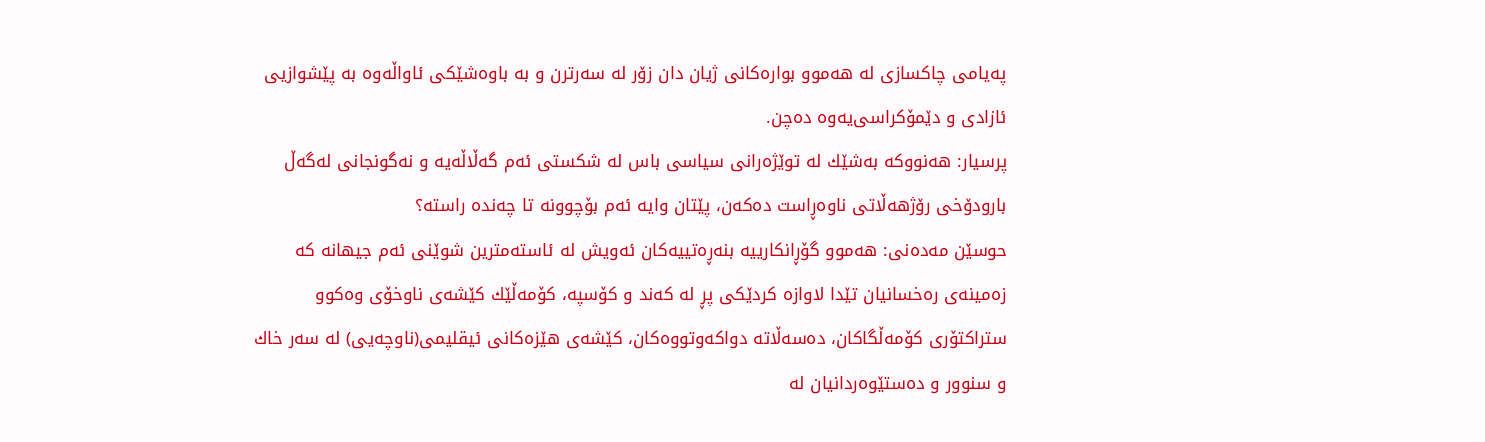په‌یامی‌ چاكسازی‌ له‌ هه‌موو بواره‌كانی‌ ژیان دان زۆر له‌ سه‌رترن و به‌ باوه‌شێكی‌ ئاواڵه‌وه‌ به‌ پێشوازیی‌ ئازادی‌ و دێمۆكراسی‌یه‌وه‌ ده‌چن.
پرسیار: هه‌نووكه‌ به‌شێك له‌ توێژه‌رانی‌ سیاسی‌ باس له‌ شكستی‌ ئه‌م گه‌ڵاڵه‌یه‌ و نه‌گونجانی‌ له‌گه‌ڵ‌ بارودۆخی‌ رۆژهه‌ڵاتی‌ ناوه‌ڕاست ده‌كه‌ن، پێتان وایه‌ ئه‌م بۆچوونه‌ تا چه‌نده‌ راسته‌؟
حوسێن مه‌ده‌نی‌: هه‌موو گۆڕانكارییه‌ بنه‌ڕه‌تییه‌كان ئه‌ویش له‌ ئاسته‌مترین شوێنی‌ ئه‌م جیهانه‌ كه‌ زه‌مینه‌ی‌ ره‌خسانیان تێدا لاوازه‌ كردێكی‌ پڕ له‌ كه‌ند و كۆسپه‌، كۆمه‌ڵێك كێشه‌ی‌ ناوخۆی‌ وه‌كوو ستراكتۆری‌ كۆمه‌ڵگاكان، ده‌سه‌ڵاته‌ دواكه‌وتووه‌كان، كێشه‌ی‌ هێزه‌كانی‌ ئیقلیمی‌(ناوچه‌یی‌) له‌ سه‌ر خاك و سنوور و ده‌ستێوه‌ردانیان له‌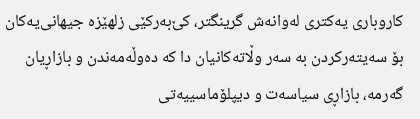كاروباری‌ یه‌كتری‌ له‌وانه‌ش گرینگتر، كێ‌به‌ركێی‌ زلهێزه‌ جیهانی‌یه‌كان بۆ سه‌یته‌ركردن به‌ سه‌ر وڵاته‌كانیان دا كه‌ ده‌وڵه‌مه‌ندن و بازاڕیان گه‌رمه‌، بازاڕی‌ سیاسه‌ت و دیپلۆماسییه‌تی‌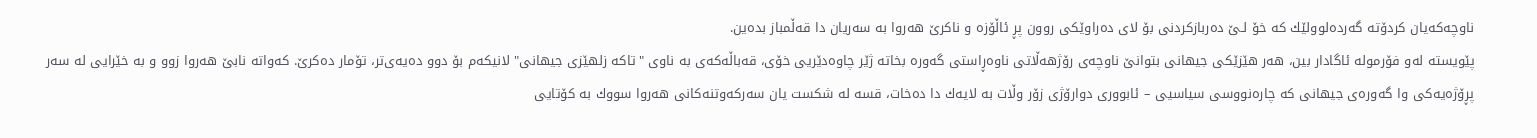ناوچه‌كه‌یان كردۆته‌ گه‌رده‌لوولێك كه‌ خۆ لـێ‌ ده‌ربازكردنی‌ بۆ لای‌ ده‌راوێكی‌ روون پڕ ئاڵۆزه‌ و ناكرێ‌ هه‌روا به‌ سه‌ریان دا قه‌ڵمباز بده‌ین.
پێویسته‌ له‌و فۆرموله‌ ئاگادار بین، هه‌ر هێزێكی‌ جیهانی‌ بتوانێ‌ ناوچه‌ی‌ رۆژهه‌ڵاتی‌ ناوه‌ڕاستی‌ گه‌وره‌ بخاته‌ ژێر چاوه‌دێریی‌ خۆی‌، قه‌باڵه‌كه‌ی‌ به‌ ناوی‌ "تاكه‌ زلهێزی‌ جیهانی‌" لانیكه‌م بۆ دوو ده‌یه‌ی‌تر، تۆمار ده‌كرێ‌. كه‌واته‌ نابێ‌ هه‌روا زوو و به‌ خێرایی‌ له‌ سه‌ر پڕۆژه‌یه‌كی‌ وا گه‌وره‌ی‌ جیهانی‌ كه‌ چاره‌نووسی‌ سیاسیی‌ – ئابووری‌ دوارۆژی‌ زۆر وڵات به‌ لایه‌ك دا ده‌خات، قسه‌ له‌ شكست یان سه‌ركه‌وتنه‌كانی‌ هه‌روا سووك به‌ كۆتایی‌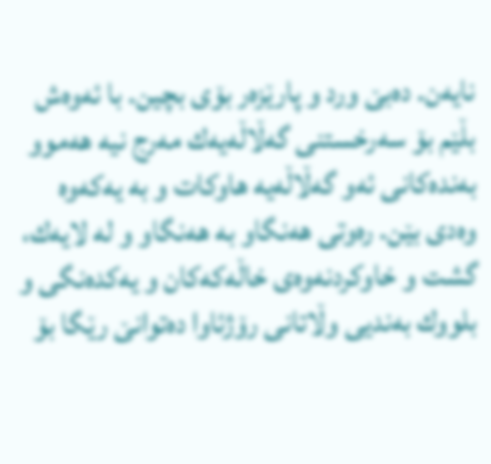نایه‌ن. ده‌بێ‌ ورد و پارێزه‌ر بۆی بچین. با ئه‌وه‌ش بڵێم بۆ سه‌رخستنی‌ گه‌ڵاڵه‌یه‌ك مه‌رج نیه‌ هه‌موو به‌نده‌كانی‌ ئه‌و گه‌ڵاڵه‌یه‌ هاوكات و به‌ یه‌كه‌وه‌ وه‌دی‌ بێن. ره‌وتی‌ هه‌نگاو به‌ هه‌نگاو و له‌ لایه‌ك، گشت و خاوكردنه‌وه‌ی‌ خاڵه‌كه‌كان و یه‌كده‌نگی‌ و بلووك به‌ندیی‌ وڵاتانی‌ رۆژئاوا ده‌توانێ‌ رێگا بۆ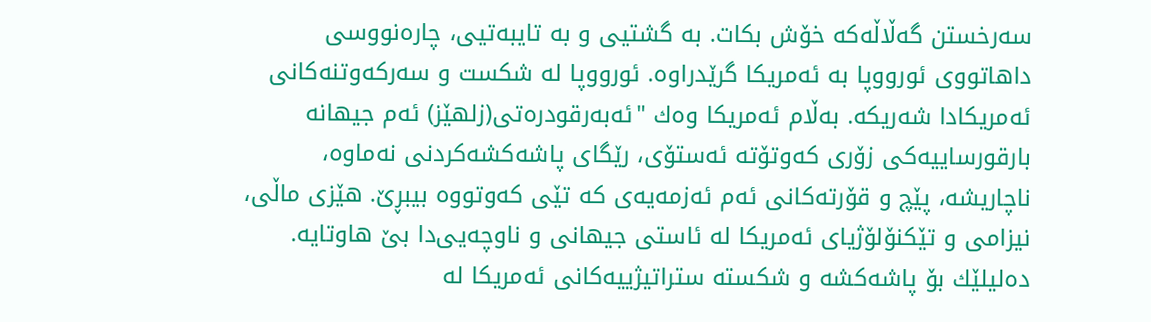سه‌رخستن گه‌ڵاڵه‌كه‌ خۆش بكات. به‌ گشتیی‌ و به‌ تایبه‌تیی‌، چاره‌نووسی‌ داهاتووی‌ ئورووپا به‌ ئه‌مریكا گرێدراوه‌. ئورووپا له‌ شكست و سه‌ركه‌وتنه‌كانی‌ ئه‌مریكادا شه‌ریكه‌. به‌ڵام ئه‌مریكا وه‌ك "ئه‌به‌رقودره‌تی‌(زلهێز) ئه‌م جیهانه‌ بارقورساییه‌كی‌ زۆری‌ كه‌وتۆته‌ ئه‌ستۆی‌، رێگای‌ پاشه‌كشه‌كردنی‌ نه‌ماوه‌، ناچاریشه‌، پێچ و قۆرته‌كانی‌ ئه‌م ئه‌زمه‌یه‌ی‌ كه‌ تێی‌ كه‌وتووه‌ بیبڕێ‌. هێزی‌ ماڵی‌، نیزامی‌ و تێكنۆلۆژیای‌ ئه‌مریكا له‌ ئاستی‌ جیهانی‌ و ناوچه‌یی‌دا بێ‌ هاوتایه‌.
ده‌لیلێك بۆ پاشه‌كشه‌ و شكسته‌ ستراتیژییه‌كانی‌ ئه‌مریكا له‌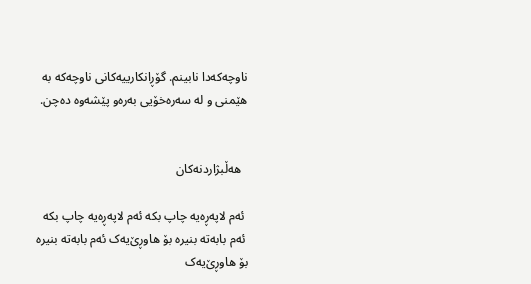ناوچه‌كه‌دا نابینم. گۆڕانكارییه‌كانی‌ ناوچه‌كه‌ به‌ هێمنی‌ و له‌ سه‌ره‌خۆیی‌ به‌ره‌و پێشه‌وه‌ ده‌چن.


  هه‌ڵبژاردنه‌کان

 ئه‌م لاپه‌ڕه‌یه‌ چاپ بکه‌ ئه‌م لاپه‌ڕه‌یه‌ چاپ بکه‌
 ئه‌م بابه‌ته‌ بنیره‌ بۆ هاوڕێ‌یه‌ک ئه‌م بابه‌ته‌ بنیره‌ بۆ هاوڕێ‌یه‌ک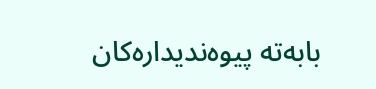بابه‌ته‌ پیوه‌ندیداره‌کان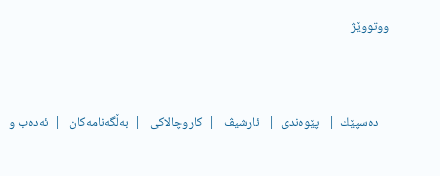ووتووێژ



    ده‌سپێك  |   پێوه‌ندی  |   ئارشیڤ   |  كاروچالاكی   |  به‌ڵگه‌نامه‌كان   |  ئه‌ده‌ب و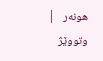هونه‌ر   |  وتووێژ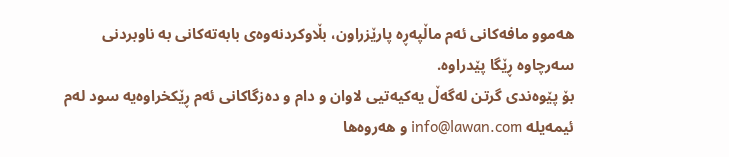هه‌موو مافه‌كانی ئه‌م ماڵپه‌ڕه پارێزراون، بڵاوكردنه‌وه‌ی بابه‌ته‌كانی به ناوبردنی سه‌رچاوه‌ ڕێگا پێدراوه.
بۆ پێوه‌ندی گرتن له‌گه‌ڵ یه‌کیه‌تیی لاوان و دام و ده‌زگاکانی ئه‌م ڕێکخراوه‌یه‌ سود له‌م ئیمه‌یله‌ info@lawan.com و هه‌روه‌ها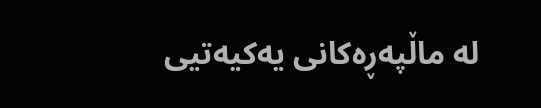له‌ ماڵپه‌ڕه‌کانی یه‌کیه‌تیی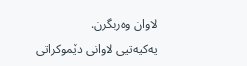لاوان وه‌ربگرن.
یه‌کیه‌تیی لاوانی دێموکراتی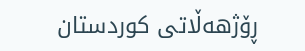ڕۆژهه‌ڵاتی کوردستان